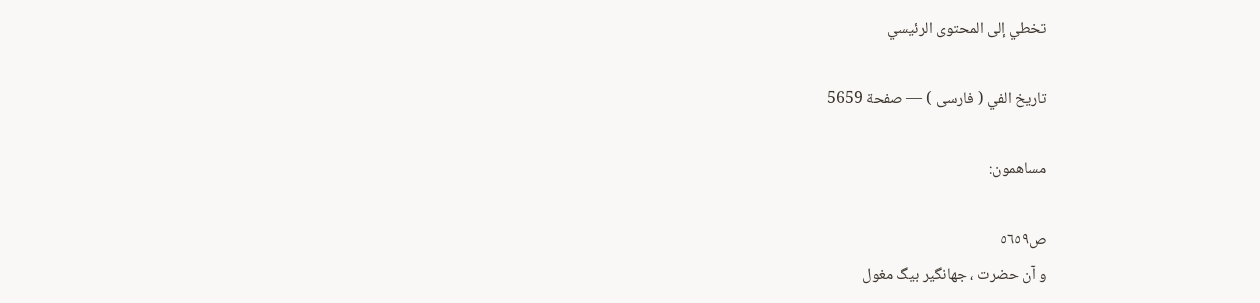تخطي إلى المحتوى الرئيسي

تاريخ الفي ( فارسى ) — صفحة 5659

مساهمون:

ص٥٦٥٩
و آن حضرت ، جهانگير بيگ مغول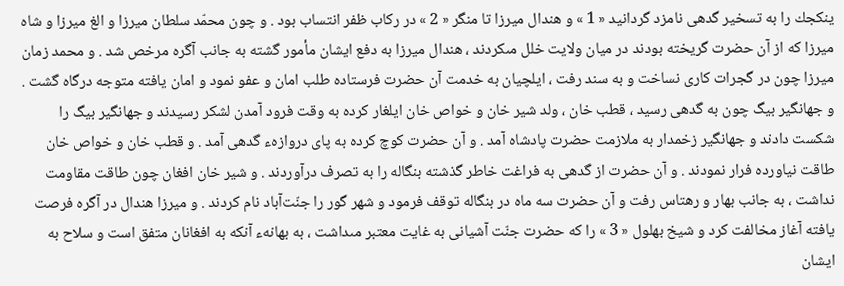ينكجك را به تسخير گدهى نامزد گردانيد « 1 » و هندال ميرزا تا منگر « 2 » در ركاب ظفر انتساب بود . و چون محمّد سلطان ميرزا و الغ ميرزا و شاه ميرزا كه از آن حضرت گريخته بودند در ميان ولايت خلل مىكردند ، هندال ميرزا به دفع ايشان مأمور گشته به جانب آگره مرخص شد . و محمد زمان ميرزا چون در گجرات كارى نساخت و به سند رفت ، ايلچيان به خدمت آن حضرت فرستاده طلب امان و عفو نمود و امان يافته متوجه درگاه گشت . و جهانگير بيگ چون به گدهى رسيد ، قطب خان ، ولد شير خان و خواص خان ايلغار كرده به وقت فرود آمدن لشكر رسيدند و جهانگير بيگ را شكست دادند و جهانگير زخمدار به ملازمت حضرت پادشاه آمد . و آن حضرت كوچ كرده به پاى دروازهء گدهى آمد . و قطب خان و خواص خان طاقت نياورده فرار نمودند . و آن حضرت از گدهى به فراغت خاطر گذشته بنگاله را به تصرف درآوردند . و شير خان افغان چون طاقت مقاومت نداشت ، به جانب بهار و رهتاس رفت و آن حضرت سه ماه در بنگاله توقف فرمود و شهر گور را جنّت‌آباد نام كردند . و ميرزا هندال در آگره فرصت يافته آغاز مخالفت كرد و شيخ بهلول « 3 » را كه حضرت جنّت آشيانى به غايت معتبر مىداشت ، به بهانهء آنكه به افغانان متفق است و سلاح به ايشان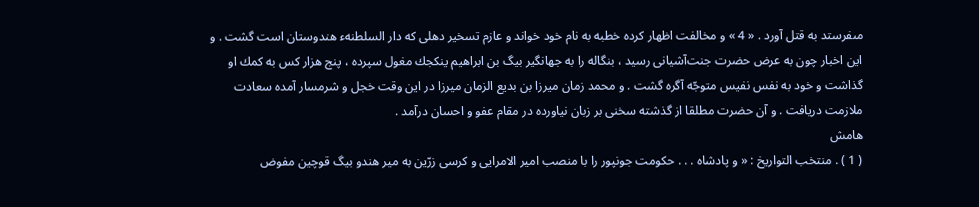مىفرستد به قتل آورد . « 4 » و مخالفت اظهار كرده خطبه به نام خود خواند و عازم تسخير دهلى كه دار السلطنهء هندوستان است گشت . و اين اخبار چون به عرض حضرت جنت‌آشيانى رسيد ، بنگاله را به جهانگير بيگ بن ابراهيم ينكجك مغول سپرده ، پنج هزار كس به كمك او گذاشت و خود به نفس نفيس متوجّه آگره گشت . و محمد زمان ميرزا بن بديع الزمان ميرزا در اين وقت خجل و شرمسار آمده سعادت ملازمت دريافت . و آن حضرت مطلقا از گذشته سخنى بر زبان نياورده در مقام عفو و احسان درآمد .
هامش
( 1 ) . منتخب التواريخ : « و پادشاه . . . حكومت جونپور را با منصب امير الامرايى و كرسى زرّين به مير هندو بيگ قوچين مفوض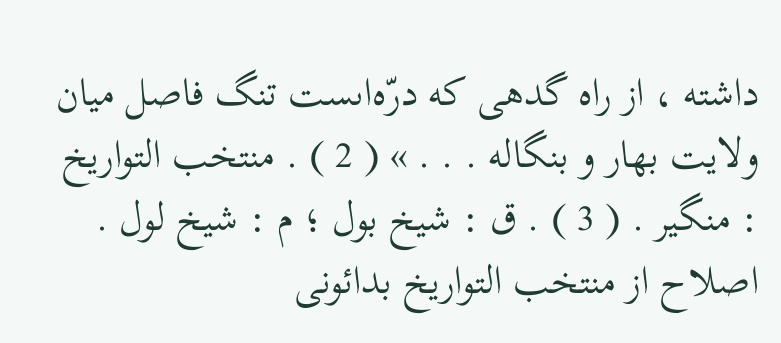داشته ، از راه گدهى كه درّه‌اىست تنگ فاصل ميان ولايت بهار و بنگاله . . . » ( 2 ) . منتخب التواريخ : منگير . ( 3 ) . ق : شيخ بول ؛ م : شيخ لول . اصلاح از منتخب التواريخ بدائونى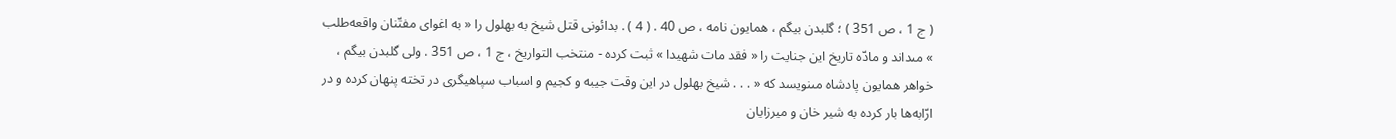( ج 1 ، ص 351 ) ؛ گلبدن بيگم ، همايون نامه ، ص 40 . ( 4 ) . بدائونى قتل شيخ به بهلول را « به اغواى مفتّنان واقعه‌طلب » مىداند و مادّه تاريخ اين جنايت را « فقد مات شهيدا » ثبت كرده - منتخب التواريخ ، ج 1 ، ص 351 . ولى گلبدن بيگم ، خواهر همايون پادشاه مىنويسد كه « . . . شيخ بهلول در اين وقت جيبه و كجيم و اسباب سپاهيگرى در تخته پنهان كرده و در ارّابه‌ها بار كرده به شير خان و ميرزايان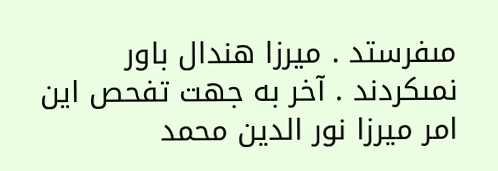مىفرستد . ميرزا هندال باور نمىكردند . آخر به جهت تفحص اين امر ميرزا نور الدين محمد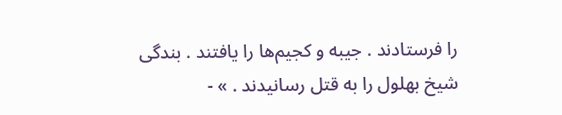را فرستادند . جيبه و كجيم‌ها را يافتند . بندگى شيخ بهلول را به قتل رسانيدند . » -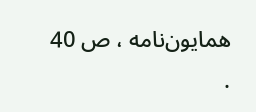همايون‌نامه ، ص 40 .